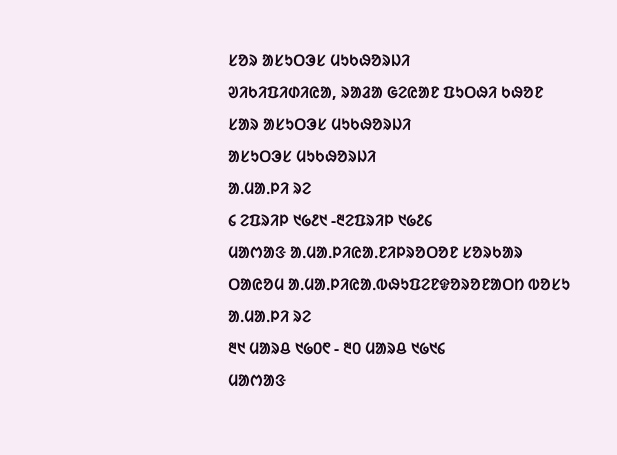ᱥᱚᱨ ᱟᱥᱩᱛᱳᱥ ᱢᱩᱠᱷᱚᱨᱡᱤ
ᱣᱤᱠᱤᱯᱤᱰᱤᱭᱟ, ᱨᱟᱲᱟ ᱜᱮᱭᱟᱱ ᱯᱩᱛᱷᱤ ᱠᱷᱚᱱ
ᱥᱟᱨ ᱟᱥᱩᱛᱳᱥ ᱢᱩᱠᱷᱚᱨᱡᱤ
ᱟᱥᱩᱛᱳᱥ ᱢᱩᱠᱷᱚᱨᱡᱤ
ᱟᱹᱢᱟᱹᱞᱤ ᱨᱮ
᱔ ᱮᱯᱨᱤᱞ ᱑᱙᱒᱑ -᱓ᱮᱯᱨᱤᱞ ᱑᱙᱒᱔
ᱢᱟᱬᱟᱝ ᱟᱹᱢᱟᱹᱞᱤᱭᱟᱹᱱᱤᱞᱨᱚᱛᱚᱱ ᱥᱚᱨᱠᱟᱨ
ᱛᱟᱭᱚᱢ ᱟᱹᱢᱟᱹᱞᱤᱭᱟᱹᱵᱷᱩᱯᱮᱱᱫᱚᱨᱚᱱᱟᱛᱴ ᱵᱚᱥᱩ
ᱟᱹᱢᱟᱹᱞᱤ ᱨᱮ
᱓᱑ ᱢᱟᱨᱪ ᱑᱙᱐᱖ - ᱓᱐ ᱢᱟᱨᱪ ᱑᱙᱑᱔
ᱢᱟᱬᱟᱝ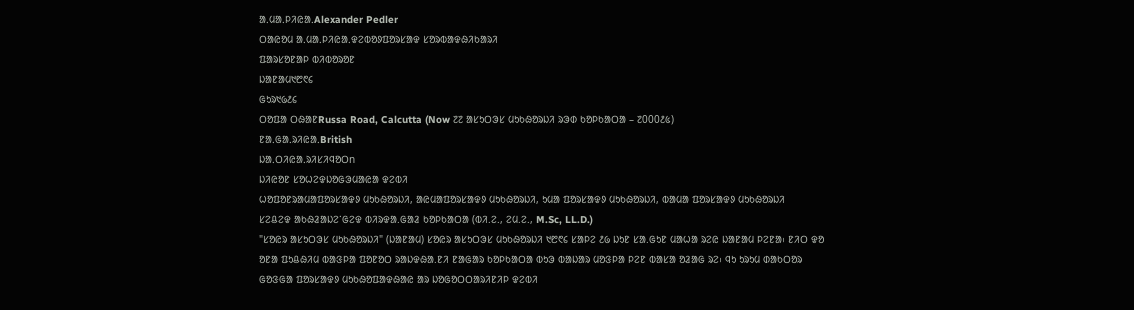ᱟᱹᱢᱟᱹᱞᱤᱭᱟᱹAlexander Pedler
ᱛᱟᱭᱚᱢ ᱟᱹᱢᱟᱹᱞᱤᱭᱟᱹᱫᱮᱵᱚᱽᱯᱚᱨᱥᱟᱫ ᱥᱚᱨᱵᱟᱫᱷᱤᱠᱟᱨᱤ
ᱯᱟᱨᱥᱚᱱᱟᱞ ᱵᱤᱵᱚᱨᱚᱱ
ᱡᱟᱱᱟᱢ᱑᱘᱖᱔
ᱜᱩᱨ᱑᱙᱒᱔
ᱛᱚᱯᱟ ᱛᱷᱟᱱRussa Road, Calcutta (Now ᱗᱗ ᱟᱥᱩᱛᱳᱥ ᱢᱩᱠᱷᱚᱨᱡᱤ ᱨᱳᱰ ᱠᱚᱞᱠᱟᱛᱟ – ᱗000᱒᱕)
ᱱᱟᱹᱜᱟᱹᱨᱤᱭᱟᱹBritish
ᱡᱟᱹᱛᱤᱭᱟᱹᱨᱤᱥᱤᱧᱚᱛn
ᱡᱤᱭᱚᱱ ᱥᱚᱦᱮᱫᱡᱚᱜᱳᱢᱟᱭᱟ ᱫᱮᱵᱤ
ᱦᱚᱯᱚᱱᱨᱟᱢᱟᱯᱚᱨᱥᱟᱫᱽ ᱢᱩᱠᱷᱚᱨᱡᱤ, ᱟᱭᱢᱟᱯᱚᱨᱥᱟᱫᱽ ᱢᱩᱠᱷᱚᱨᱡᱤ, ᱩᱢᱟ ᱯᱚᱨᱥᱟᱫᱽ ᱢᱩᱠᱷᱚᱨᱡᱤ, ᱵᱟᱢᱟ ᱯᱚᱨᱥᱟᱫᱽ ᱢᱩᱠᱷᱚᱨᱡᱤ
ᱥᱮᱪᱮᱫ ᱟᱠᱷᱲᱟᱡᱮᱸᱜᱮᱫ ᱵᱤᱨᱫᱟ.ᱜᱟᱲ ᱠᱚᱞᱠᱟᱛᱟ (ᱵᱤ.ᱮ., ᱮᱢ.ᱮ., M.Sc, LL.D.)
"ᱥᱚᱭᱨ ᱟᱥᱩᱛᱳᱥ ᱢᱩᱠᱷᱚᱨᱡᱤ" (ᱡᱟᱱᱟᱢ) ᱥᱚᱭᱨ ᱟᱥᱩᱛᱳᱥ ᱢᱩᱠᱷᱚᱨᱡᱤ ᱑᱘᱖᱔ ᱥᱟᱞᱮ ᱒᱙ ᱡᱩᱱ ᱥᱟ.ᱜᱩᱱ ᱢᱟᱦᱟ ᱨᱮᱭ ᱡᱟᱱᱟᱢ ᱞᱮᱱᱟ᱾ ᱱᱤᱛ ᱫᱚ ᱚᱱᱟ ᱯᱩᱪᱷᱤᱢ ᱵᱟᱝᱞᱟ ᱯᱚᱱᱚᱛ ᱨᱟᱡᱫᱷᱟ.ᱱᱤ ᱱᱟᱜᱟᱨ ᱠᱚᱞᱠᱟᱛᱟ ᱵᱩᱳ ᱵᱟᱡᱟᱨ ᱢᱚᱝᱞᱟ ᱞᱮᱱ ᱵᱟᱥᱟ ᱚᱲᱟᱜ ᱨᱮ᱾ ᱧᱩ ᱩᱨᱩᱢ ᱰᱟᱠᱛᱚᱨ ᱜᱚᱝᱜᱟ ᱯᱚᱨᱥᱟᱫᱽ ᱢᱩᱠᱷᱚᱯᱟᱫᱷᱟᱭ ᱟᱨ ᱡᱚᱜᱚᱛᱛᱟᱨᱤᱱᱤᱞ ᱫᱮᱵᱤ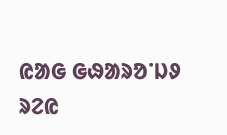ᱭᱟᱜ ᱜᱷᱟᱨᱚᱸᱡᱽ ᱨᱮᱭ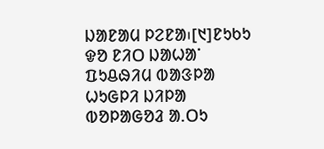ᱡᱟᱱᱟᱢ ᱞᱮᱱᱟ᱾[᱑]ᱱᱩᱠᱩ ᱫᱚ ᱱᱤᱛ ᱡᱟᱦᱟᱸ ᱯᱩᱪᱷᱤᱢ ᱵᱟᱝᱞᱟ ᱦᱩᱜᱞᱤ ᱡᱤᱞᱟ ᱵᱚᱞᱟᱜᱚᱲ ᱟ.ᱛᱩ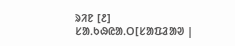ᱨᱤᱱ [᱒]
ᱥᱟᱹᱠᱷᱭᱟᱹᱛ[ᱥᱟᱯᱲᱟᱣ |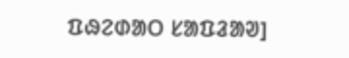ᱯᱷᱮᱰᱟᱛ ᱥᱟᱯᱲᱟᱣ]